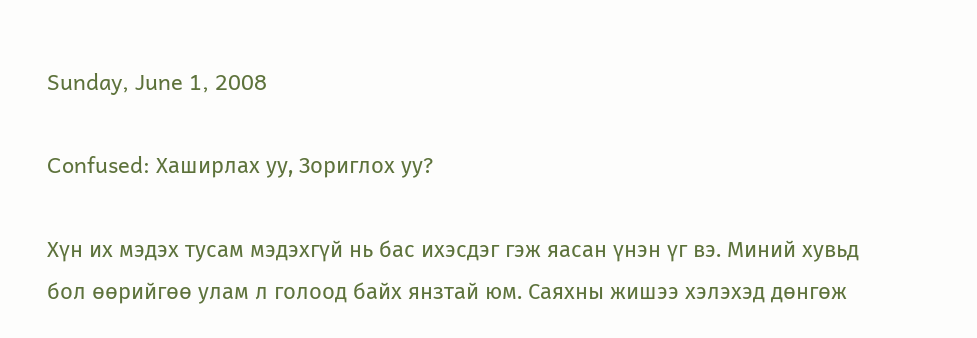Sunday, June 1, 2008

Confused: Хаширлах уу, Зориглох уу?

Хүн их мэдэх тусам мэдэхгүй нь бас ихэсдэг гэж яасан үнэн үг вэ. Миний хувьд бол өөрийгөө улам л голоод байх янзтай юм. Саяхны жишээ хэлэхэд дөнгөж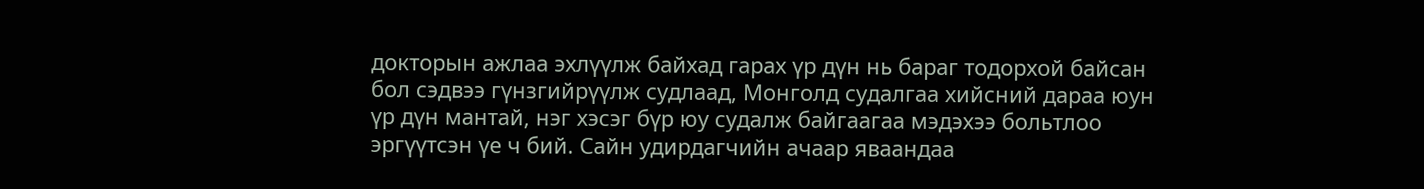докторын ажлаа эхлүүлж байхад гарах үр дүн нь бараг тодорхой байсан бол сэдвээ гүнзгийрүүлж судлаад, Монголд судалгаа хийсний дараа юун үр дүн мантай, нэг хэсэг бүр юу судалж байгаагаа мэдэхээ больтлоо эргүүтсэн үе ч бий. Сайн удирдагчийн ачаар яваандаа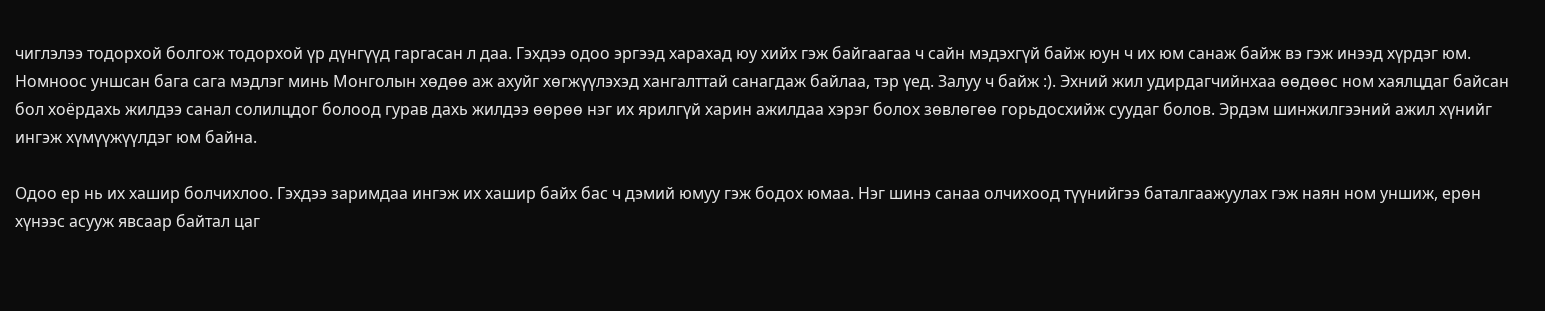чиглэлээ тодорхой болгож тодорхой үр дүнгүүд гаргасан л даа. Гэхдээ одоо эргээд харахад юу хийх гэж байгаагаа ч сайн мэдэхгүй байж юун ч их юм санаж байж вэ гэж инээд хүрдэг юм. Номноос уншсан бага сага мэдлэг минь Монголын хөдөө аж ахуйг хөгжүүлэхэд хангалттай санагдаж байлаа, тэр үед. Залуу ч байж :). Эхний жил удирдагчийнхаа өөдөөс ном хаялцдаг байсан бол хоёрдахь жилдээ санал солилцдог болоод гурав дахь жилдээ өөрөө нэг их ярилгүй харин ажилдаа хэрэг болох зөвлөгөө горьдосхийж суудаг болов. Эрдэм шинжилгээний ажил хүнийг ингэж хүмүүжүүлдэг юм байна.

Одоо ер нь их хашир болчихлоо. Гэхдээ заримдаа ингэж их хашир байх бас ч дэмий юмуу гэж бодох юмаа. Нэг шинэ санаа олчихоод түүнийгээ баталгаажуулах гэж наян ном уншиж, ерөн хүнээс асууж явсаар байтал цаг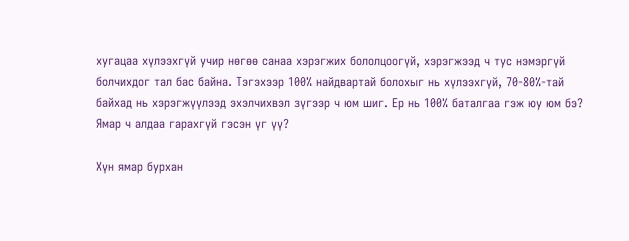хугацаа хүлээхгүй учир нөгөө санаа хэрэгжих бололцоогүй, хэрэгжээд ч тус нэмэргүй болчихдог тал бас байна. Тэгэхээр 100% найдвартай болохыг нь хүлээхгүй, 70-80%-тай байхад нь хэрэгжүүлээд эхэлчихвэл зүгээр ч юм шиг. Ер нь 100% баталгаа гэж юу юм бэ? Ямар ч алдаа гарахгүй гэсэн үг үү?

Хүн ямар бурхан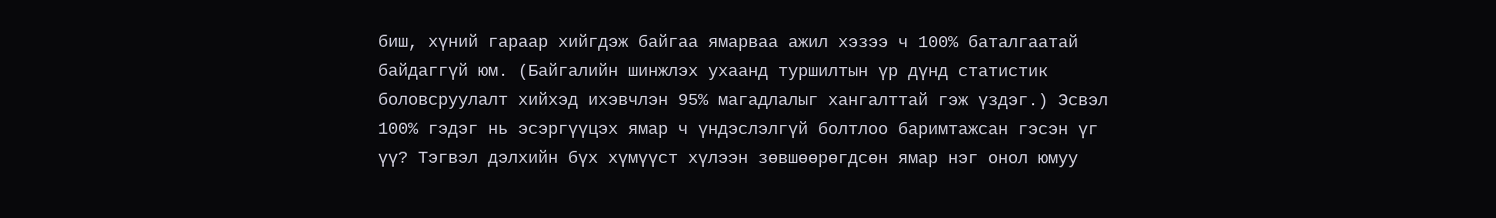биш, хүний гараар хийгдэж байгаа ямарваа ажил хэзээ ч 100% баталгаатай байдаггүй юм. (Байгалийн шинжлэх ухаанд туршилтын үр дүнд статистик боловсруулалт хийхэд ихэвчлэн 95% магадлалыг хангалттай гэж үздэг.) Эсвэл 100% гэдэг нь эсэргүүцэх ямар ч үндэслэлгүй болтлоо баримтажсан гэсэн үг үү? Тэгвэл дэлхийн бүх хүмүүст хүлээн зөвшөөрөгдсөн ямар нэг онол юмуу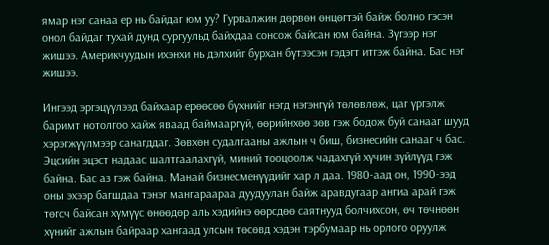ямар нэг санаа ер нь байдаг юм уу? Гурвалжин дөрвөн өнцөгтэй байж болно гэсэн онол байдаг тухай дунд сургуульд байхдаа сонсож байсан юм байна. Зүгээр нэг жишээ. Америкчуудын ихэнхи нь дэлхийг бурхан бүтээсэн гэдэгт итгэж байна. Бас нэг жишээ.

Ингээд эргэцүүлээд байхаар ерөөсөө бүхнийг нэгд нэгэнгүй төлөвлөж, цаг үргэлж баримт нотолгоо хайж яваад баймааргүй, өөрийнхөө зөв гэж бодож буй санааг шууд хэрэгжүүлмээр санагддаг. Зөвхөн судалгааны ажлын ч биш, бизнесийн санааг ч бас. Эцсийн эцэст надаас шалтгаалахгүй, миний тооцоолж чадахгүй хүчин зүйлүүд гэж байна. Бас аз гэж байна. Манай бизнесменүүдийг хар л даа. 1980-аад он, 1990-ээд оны эхээр багшдаа тэнэг мангараараа дуудуулан байж аравдугаар ангиа арай гэж төгсч байсан хүмүүс өнөөдөр аль хэдийнэ өөрсдөө саятнууд болчихсон, өч төчнөөн хүнийг ажлын байраар хангаад улсын төсөвд хэдэн тэрбумаар нь орлого оруулж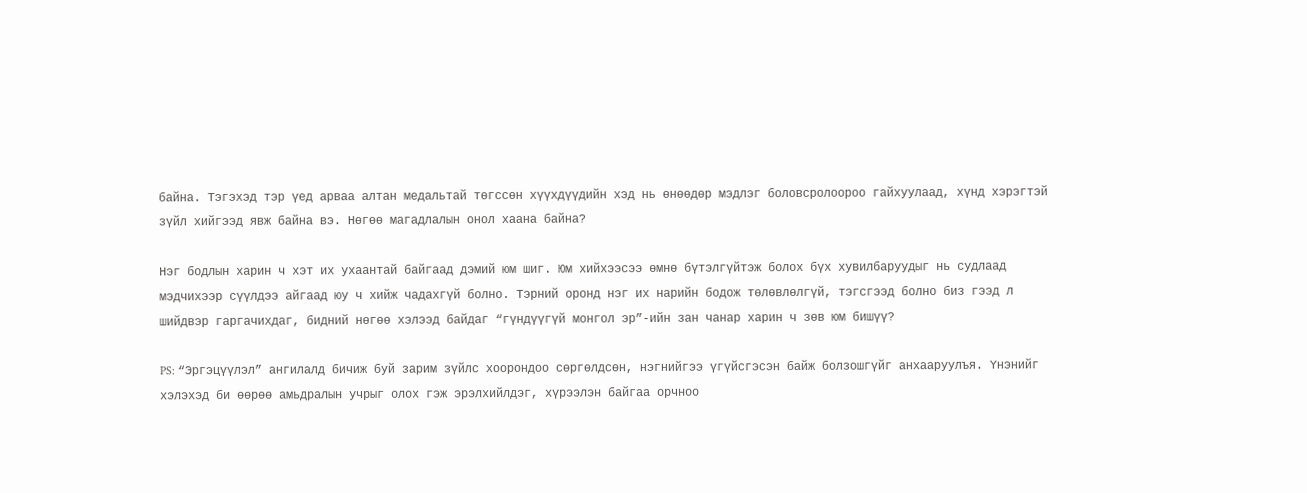байна. Тэгэхэд тэр үед арваа алтан медальтай төгссөн хүүхдүүдийн хэд нь өнөөдөр мэдлэг боловсролоороо гайхуулаад, хүнд хэрэгтэй зүйл хийгээд явж байна вэ. Нөгөө магадлалын онол хаана байна?

Нэг бодлын харин ч хэт их ухаантай байгаад дэмий юм шиг. Юм хийхээсээ өмнө бүтэлгүйтэж болох бүх хувилбаруудыг нь судлаад мэдчихээр сүүлдээ айгаад юу ч хийж чадахгүй болно. Тэрний оронд нэг их нарийн бодож төлөвлөлгүй, тэгсгээд болно биз гээд л шийдвэр гаргачихдаг, бидний нөгөө хэлээд байдаг “гүндүүгүй монгол эр”-ийн зан чанар харин ч зөв юм бишүү?

PS: “Эргэцүүлэл” ангилалд бичиж буй зарим зүйлс хоорондоо сөргөлдсөн, нэгнийгээ үгүйсгэсэн байж болзошгүйг анхааруулъя. Үнэнийг хэлэхэд би өөрөө амьдралын учрыг олох гэж эрэлхийлдэг, хүрээлэн байгаа орчноо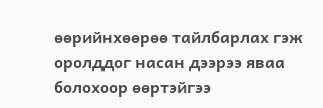өөрийнхөөрөө тайлбарлах гэж оролддог насан дээрээ яваа болохоор өөртэйгээ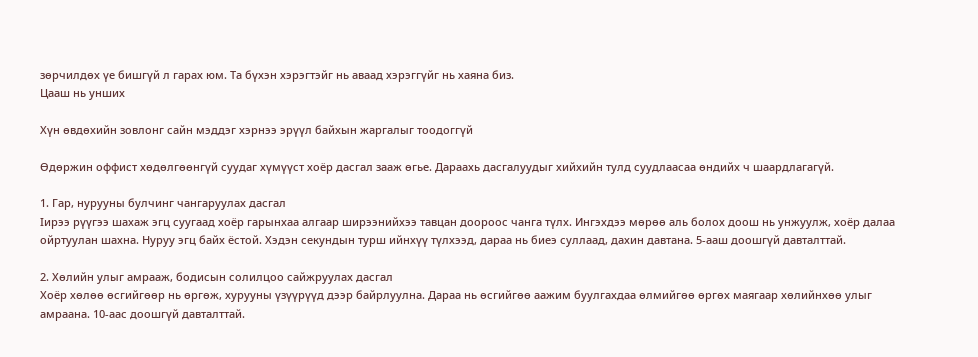зөрчилдөх үе бишгүй л гарах юм. Та бүхэн хэрэгтэйг нь аваад хэрэггүйг нь хаяна биз.
Цааш нь унших

Хүн өвдөхийн зовлонг сайн мэддэг хэрнээ эрүүл байхын жаргалыг тоодоггүй

Өдөржин оффист хөдөлгөөнгүй суудаг хүмүүст хоёр дасгал зааж өгье. Дараахь дасгалуудыг хийхийн тулд суудлаасаа өндийх ч шаардлагагүй.

1. Гар, нурууны булчинг чангаруулах дасгал
Iирээ рүүгээ шахаж эгц суугаад хоёр гарынхаа алгаар ширээнийхээ тавцан доороос чанга түлх. Ингэхдээ мөрөө аль болох доош нь унжуулж, хоёр далаа ойртуулан шахна. Нуруу эгц байх ёстой. Хэдэн секундын турш ийнхүү түлхээд, дараа нь биеэ суллаад, дахин давтана. 5-ааш доошгүй давталттай.

2. Хөлийн улыг амрааж, бодисын солилцоо сайжруулах дасгал
Хоёр хөлөө өсгийгөөр нь өргөж, хурууны үзүүрүүд дээр байрлуулна. Дараа нь өсгийгөө аажим буулгахдаа өлмийгөө өргөх маягаар хөлийнхөө улыг амраана. 10-аас доошгүй давталттай.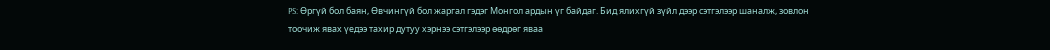PS: Өргүй бол баян, Өвчингүй бол жаргал гэдэг Монгол ардын үг байдаг. Бид ялихгүй зүйл дээр сэтгэлээр шаналж, зовлон тоочиж явах үедээ тахир дутуу хэрнээ сэтгэлээр өөдрөг яваа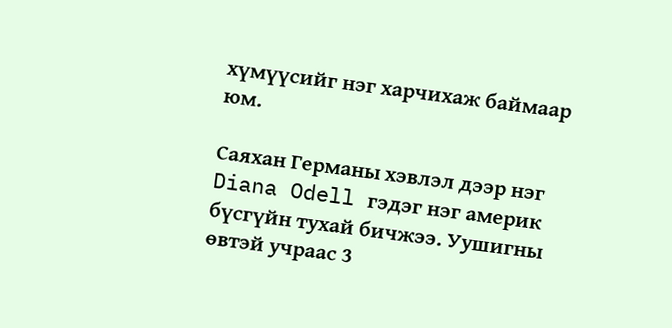хүмүүсийг нэг харчихаж баймаар юм.

Саяхан Германы хэвлэл дээр нэг Diana Odell гэдэг нэг америк бүсгүйн тухай бичжээ. Уушигны өвтэй учраас 3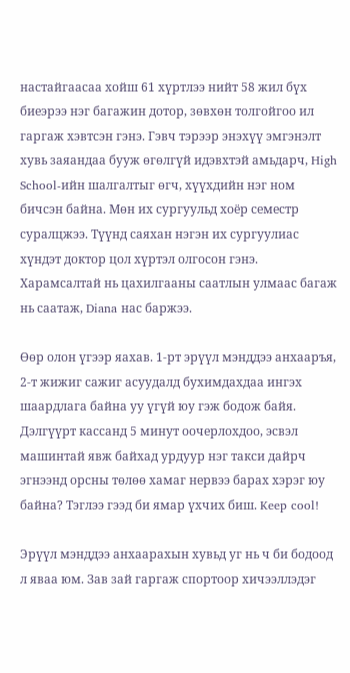настайгаасаа хойш 61 хүртлээ нийт 58 жил бүх биеэрээ нэг багажин дотор, зөвхөн толгойгоо ил гаргаж хэвтсэн гэнэ. Гэвч тэрээр энэхүү эмгэнэлт хувь заяандаа бууж өгөлгүй идэвхтэй амьдарч, High School-ийн шалгалтыг өгч, хүүхдийн нэг ном бичсэн байна. Мөн их сургуульд хоёр семестр суралцжээ. Түүнд саяхан нэгэн их сургуулиас хүндэт доктор цол хүртэл олгосон гэнэ. Харамсалтай нь цахилгааны саатлын улмаас багаж нь саатаж, Diana нас баржээ.

Өөр олон үгээр яахав. 1-рт эрүүл мэнддээ анхааръя, 2-т жижиг сажиг асуудалд бухимдахдаа ингэх шаардлага байна уу үгүй юу гэж бодож байя. Дэлгүүрт кассанд 5 минут оочерлохдоо, эсвэл машинтай явж байхад урдуур нэг такси дайрч эгнээнд орсны төлөө хамаг нервээ барах хэрэг юу байна? Тэглээ гээд би ямар үхчих биш. Keep cool!

Эрүүл мэнддээ анхаарахын хувьд уг нь ч би бодоод л яваа юм. Зав зай гаргаж спортоор хичээллэдэг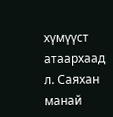хүмүүст атаархаад л. Саяхан манай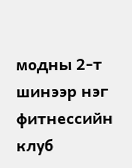модны 2-т шинээр нэг фитнессийн клуб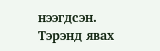нээгдсэн. Тэрэнд явах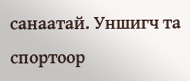санаатай. Уншигч та спортоор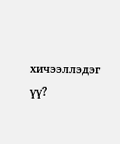хичээллэдэг үү?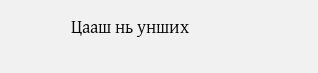Цааш нь унших